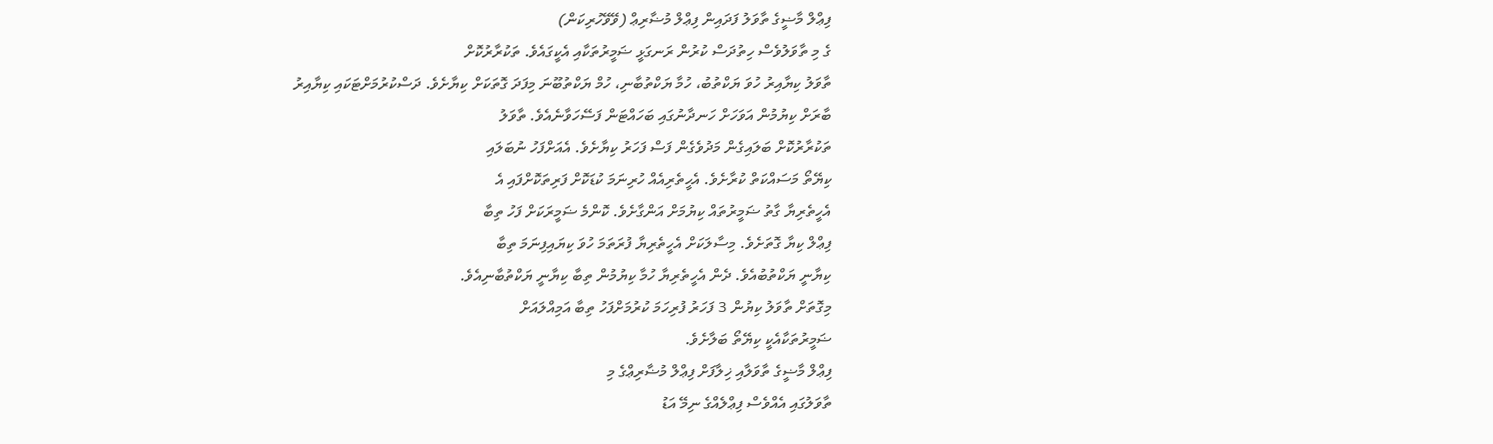ފިޢްލް މާޟީގެ ތާވަލު ފަދައިން ފިޢްލް މުޟާރިޢް (ވޭވޭހުރިކަން)
ގެ މި ތާވަލުވެސް ހިތުދަސް ކުރުން ރަނގަޅީ ޟަމީރުތަކާއި އެކީގައެވެ. ތަކުރާރުކޮށް
ތާވަލު ކިޔާއިރު ހުވަ ޔަކްތުބު، ހުމާ ޔަކްތުބާނި، ހުމް ޔަކްތުބޫނަ މިފަދަ ގޮތަކަށް ކިޔާށެވެ. ދަސްކުރުމަށްޓަކައި ކިޔާއިރު
ބާރަށް ކިޔުމުން އަވަހަށް ހަނދާނުގައި ބަހައްޓަން ފަސޭހަވާނެއެވެ. ތާވަލު
ތަކުރާރުކޮށް ބަލައިގެން މަދުވެގެން ފަސް ފަހަރު ކިޔާށެވެ. އެއަށްފަހު ނުބަލައި
ކިޔޭތޯ މަސައްކަތް ކުރާށެވެ. އެހީތެރިއެއް ހުރިނަމަ ކުޑަކޮށް ފަރިތަކޮށްފައި އެ
އެހީތެރިޔާ ގާތު ޟަމީރުތައް ކިޔުމަށް އަންގާށެވެ. ކޮންމެ ޟަމީރަކަށް ފަހު ތިބާ
ފިޢްލް ކިޔާ ގޮތަށެވެ. މިސާލަކަށް އެހީތެރިޔާ ފުރަތަމަ ހުވަ ކިޔައިފިނަމަ ތިބާ
ކިޔާނީ ޔަކްތުބުއެވެ. ދެން އެހީތެރިޔާ ހުމާ ކިޔުމުން ތިބާ ކިޔާނީ ޔަކްތުބާނިއެވެ.
މިގޮތަށް ތާވަލު ކިޔުން 3 ފަހަރު ފުރިހަމަ ކުރުމަށްފަހު ތިބާ އަމިއްލައަށް
ޟަމީރުތަކާއެކީ ކިޔޭތޯ ބަލާށެވެ.
ފިޢްލް މާޟީގެ ތާވަލާއި ޚިލާފަށް ފިޢްލް މުޟާރިޢްގެ މި
ތާވަލުގައި އެއްވެސް ފިޢްލެއްގެ ނިމޭ އަޑު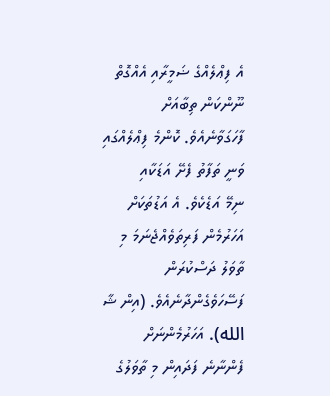އެ ފިޢްލެއްގެ ޟަމީރާއި އެއްގޮތް
ނޫންކަން ތިބާއަށް ފާހަގަވާނެއެވެ. ކޮންމެ ފިޢްލެއްގައި ވަނީ ތަފާތު ފެށޭ އަޑަކާއި
ނިމޭ އަޑެކެވެ. އެ އަޑުތަކަށް އަހަރުމެން ފަރިތަވެއްޖެނަމަ މި ތާވަލު ދަސްކުރަން
ފަސޭހަވެގެންދާނެއެވެ. (އިން ޝާ الله). އަހަރުމެންނަށް ފެންނާނެ ފަދައިން މި ތާވަލުގެ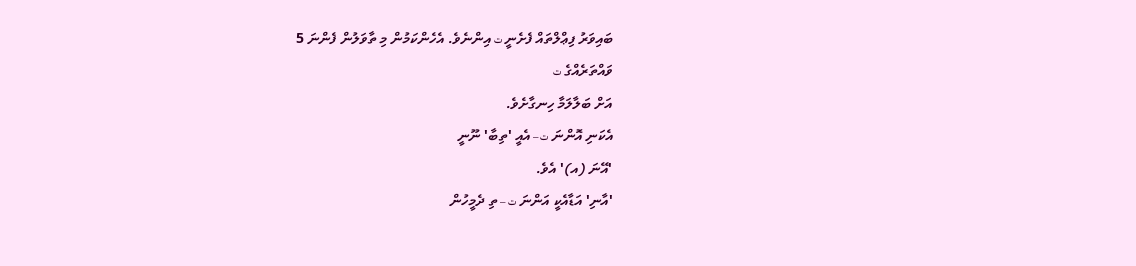ބައިވަރު ފިޢްލްތައް ފެށެނީ ت އިންނެވެ. އެހެންކަމުން މި ތާވަލުން ފެންނަ 5
ވައްތަރެއްގެ ت
އަށް ބަލާލަމާ ހިނގާށެވެ.
އެކަނި އޮންނަ ت – އެއީ 'ތިބާ' ނޫނީ
'އޭނަ (އ)' އެވެ.
'އާނި' އަޑާއެކީ އަންނަ ت – ތި ދެމީހުން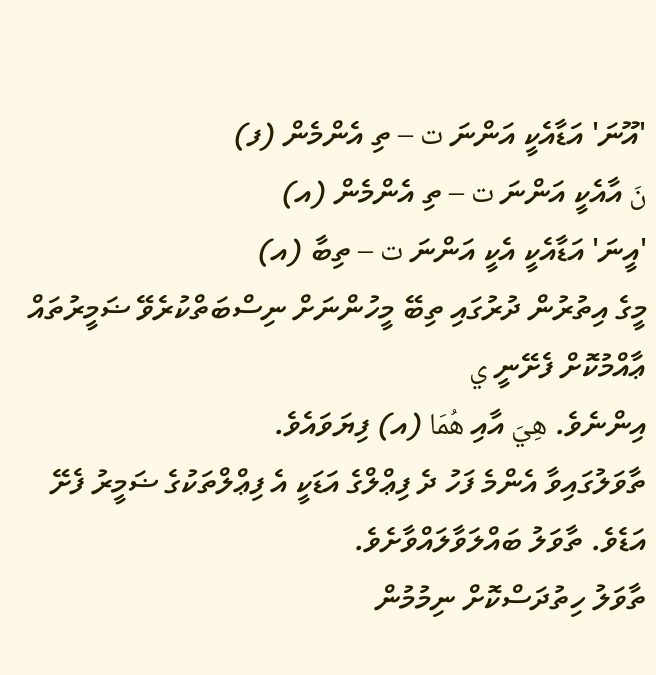'އޫނަ' އަޑާއެކީ އަންނަ ت – ތި އެންމެން (ފ)
نَ އާއެކީ އަންނަ ت – ތި އެންމެން (އ)
'އީނަ' އަޑާއެކީ އެކީ އަންނަ ت – ތިބާ (އ)
މީގެ އިތުރުން ދުރުގައި ތިބޭ މީހުންނަށް ނިސްބަތްކުރެވޭ ޟަމީރުތައް
ޢާއްމުކޮށް ފެށޭނީ ي
އިންނެވެ. هِيَ އާއި هُمَا (އ) ފިޔަވައެވެ.
ތާވަލުގައިވާ އެންމެ ފަހު ދެ ފިޢްލްގެ އަޑަކީ އެ ފިޢްލްތަކުގެ ޟަމީރު ފެށޭ
އަޑެވެ. ތާވަލު ބައްލަވާލައްވާށެވެ.
ތާވަލު ހިތުދަސްކޮށް ނިމުމުން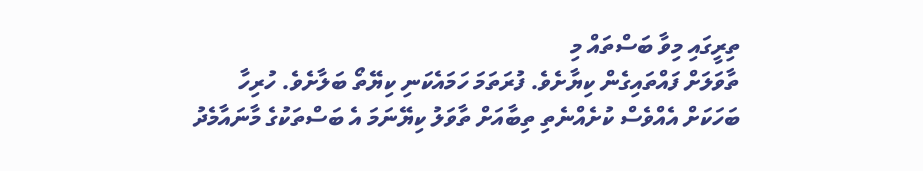ތިރީގައި މިވާ ބަސްތައް މި
ތާވަލަށް ފައްތައިގެން ކިޔާށެވެ. ފުރަތަމަ ހަމައެކަނި ކިޔޭތޯ ބަލާށެވެ. ހުރިހާ
ބަހަކަށް އެއްވެސް ކުށެއްނެތި ތިބާއަށް ތާވަލު ކިޔޭނަމަ އެ ބަސްތަކުގެ މާނައާމެދު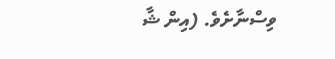ވިސްނާށެވެ. (އިން ޝާ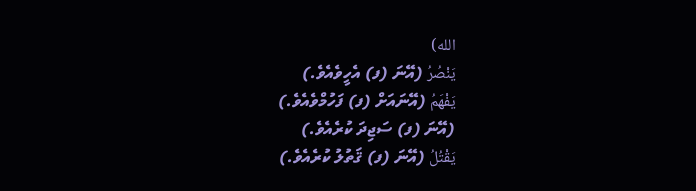الله)
يَنْصُرُ (އޭނަ (ފ) އެހީވެއެވެ.)
يَفْهَمُ (އޭނައަށް (ފ) ފަހުމްވެއެވެ.)
(އޭނަ (ފ) ސަޖިދަ ކުރެއެވެ.)
يَقْتُلُ (އޭނަ (ފ) ޤަތުލު ކުރެއެވެ.)